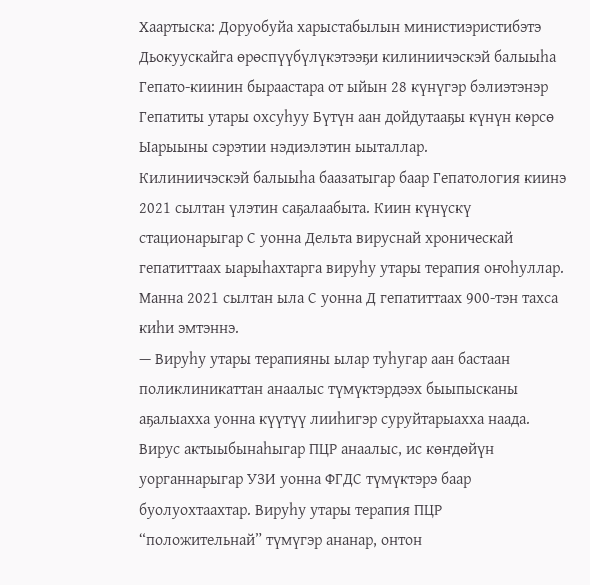Хаартыска: Доруобуйа харыстабылын министиэристибэтэ
Дьокуускайга өрөспүүбүлүкэтээҕи килиниичэскэй балыыһа Гепато-киинин быраастара от ыйын 28 күнүгэр бэлиэтэнэр Гепатиты утары охсуһуу Бүтүн аан дойдутааҕы күнүн көрсө Ыарыыны сэрэтии нэдиэлэтин ыыталлар.
Килиниичэскэй балыыһа баазатыгар баар Гепатология киинэ 2021 сылтан үлэтин саҕалаабыта. Киин күнүскү стационарыгар С уонна Дельта вируснай хроническай гепатиттаах ыарыһахтарга вируһу утары терапия оҥоһуллар. Манна 2021 сылтан ыла С уонна Д гепатиттаах 900-тэн тахса киһи эмтэннэ.
— Вируһу утары терапияны ылар туһугар аан бастаан поликлиникаттан анаалыс түмүктэрдээх быыпысканы аҕалыахха уонна күүтүү лииһигэр суруйтарыахха наада. Вирус актыыбынаһыгар ПЦР анаалыс, ис көҥдөйүн уорганнарыгар УЗИ уонна ФГДС түмүктэрэ баар буолуохтаахтар. Вируһу утары терапия ПЦР “положительнай” түмүгэр ананар, онтон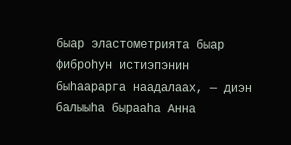быар эластометрията быар фиброһун истиэпэнин быһаарарга наадалаах, — диэн балыыһа бырааһа Анна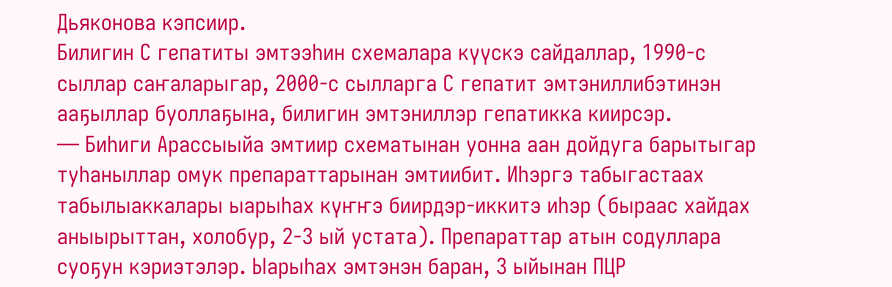Дьяконова кэпсиир.
Билигин С гепатиты эмтээһин схемалара күүскэ сайдаллар, 1990-с сыллар саҥаларыгар, 2000-с сылларга С гепатит эмтэниллибэтинэн ааҕыллар буоллаҕына, билигин эмтэниллэр гепатикка киирсэр.
— Биһиги Арассыыйа эмтиир схематынан уонна аан дойдуга барытыгар туһаныллар омук препараттарынан эмтиибит. Иһэргэ табыгастаах табылыаккалары ыарыһах күҥҥэ биирдэр-иккитэ иһэр (быраас хайдах аныырыттан, холобур, 2-3 ый устата). Препараттар атын содуллара суоҕун кэриэтэлэр. Ыарыһах эмтэнэн баран, 3 ыйынан ПЦР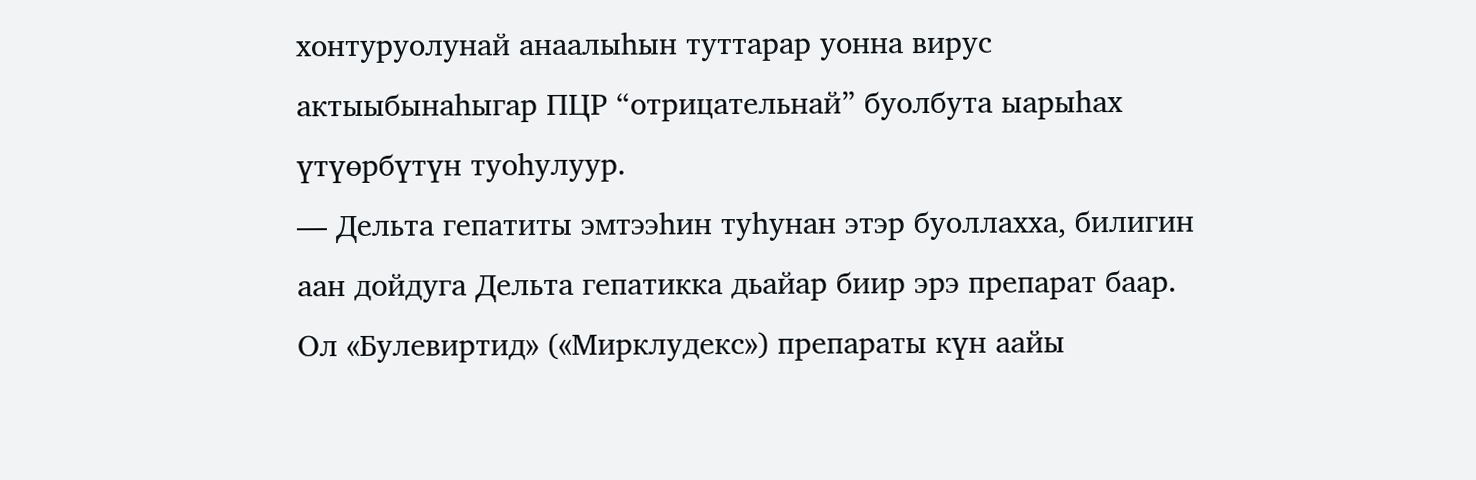хонтуруолунай анаалыһын туттарар уонна вирус актыыбынаһыгар ПЦР “отрицательнай” буолбута ыарыһах үтүөрбүтүн туоһулуур.
— Дельта гепатиты эмтээһин туһунан этэр буоллахха, билигин аан дойдуга Дельта гепатикка дьайар биир эрэ препарат баар. Ол «Булевиртид» («Мирклудекс») препараты күн аайы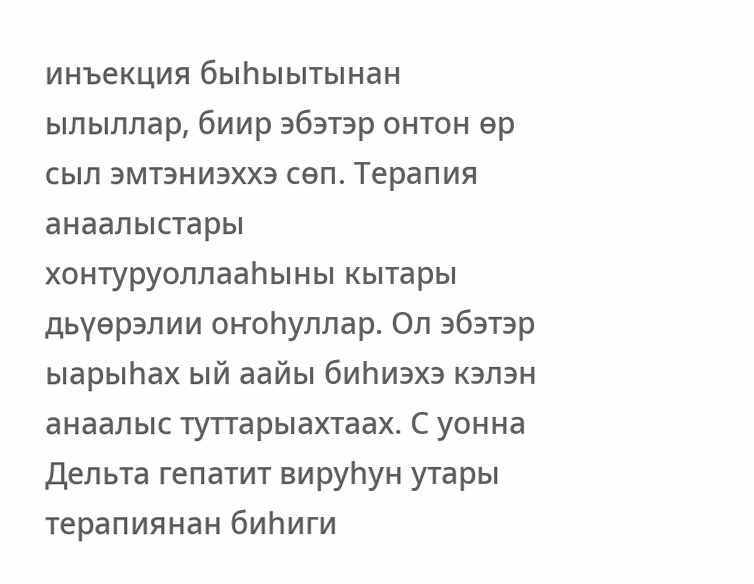инъекция быһыытынан ылыллар, биир эбэтэр онтон өр сыл эмтэниэххэ сөп. Терапия анаалыстары хонтуруоллааһыны кытары дьүөрэлии оҥоһуллар. Ол эбэтэр ыарыһах ый аайы биһиэхэ кэлэн анаалыс туттарыахтаах. С уонна Дельта гепатит вируһун утары терапиянан биһиги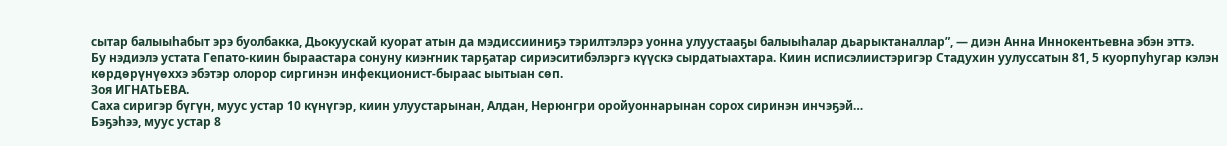сытар балыыһабыт эрэ буолбакка, Дьокуускай куорат атын да мэдиссииниҕэ тэрилтэлэрэ уонна улуустааҕы балыыһалар дьарыктаналлар”, — диэн Анна Иннокентьевна эбэн эттэ.
Бу нэдиэлэ устата Гепато-киин быраастара сонуну киэҥник тарҕатар сириэситибэлэргэ күүскэ сырдатыахтара. Киин исписэлиистэригэр Стадухин уулуссатын 81, 5 куорпуһугар кэлэн көрдөрүнүөххэ эбэтэр олорор сиргинэн инфекционист-быраас ыытыан сөп.
Зоя ИГНАТЬЕВА.
Саха сиригэр бүгүн, муус устар 10 күнүгэр, киин улуустарынан, Алдан, Нерюнгри оройуоннарынан сорох сиринэн инчэҕэй…
Бэҕэһээ, муус устар 8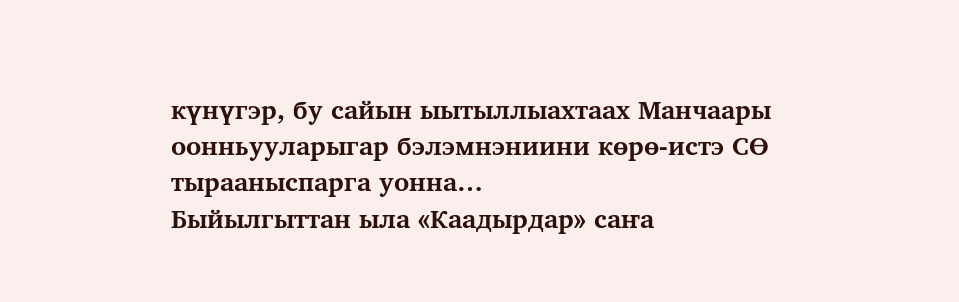күнүгэр, бу сайын ыытыллыахтаах Манчаары оонньууларыгар бэлэмнэниини көрө-истэ СӨ тырааныспарга уонна…
Быйылгыттан ыла «Каадырдар» саҥа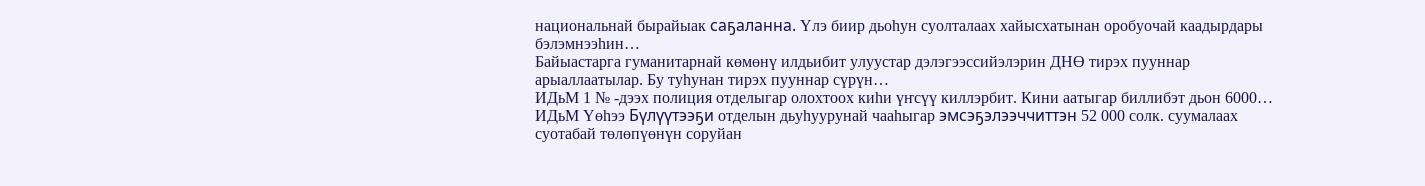национальнай бырайыак саҕаланна. Үлэ биир дьоһун суолталаах хайысхатынан оробуочай каадырдары бэлэмнээһин…
Байыастарга гуманитарнай көмөнү илдьибит улуустар дэлэгээссийэлэрин ДНӨ тирэх пууннар арыаллаатылар. Бу туһунан тирэх пууннар сүрүн…
ИДьМ 1 № -дээх полиция отделыгар олохтоох киһи үҥсүү киллэрбит. Кини аатыгар биллибэт дьон 6000…
ИДьМ Үөһээ Бүлүүтээҕи отделын дьуһуурунай чааһыгар эмсэҕэлээччиттэн 52 000 солк. суумалаах суотабай төлөпүөнүн соруйан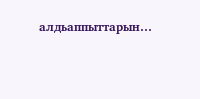алдьаппыттарын…